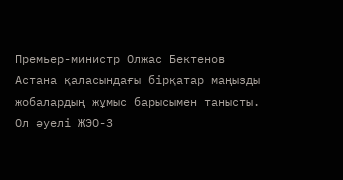Премьер-министр Олжас Бектенов Астана қаласындағы бірқатар маңызды жобалардың жұмыс барысымен танысты. Ол әуелі ЖЭО-3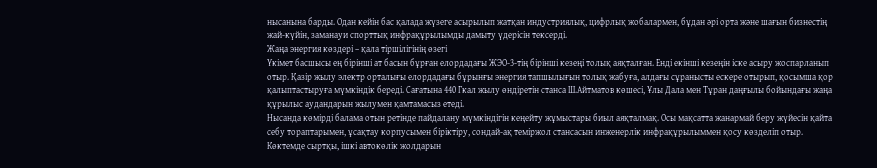нысанына барды. Одан кейін бас қалада жүзеге асырылып жатқан индустриялық, цифрлық жобалармен, бұдан әрі орта және шағын бизнестің жай-күйін, заманауи спорттық инфрақұрылымды дамыту үдерісін тексерді.
Жаңа энергия көздері – қала тіршілігінің өзегі
Үкімет басшысы ең бірінші ат басын бұрған елордадағы ЖЭО-3-тің бірінші кезеңі толық аяқталған. Енді екінші кезеңін іске асыру жоспарланып отыр. Қазір жылу электр орталығы елордадағы бұрынғы энергия тапшылығын толық жабуға, алдағы сұранысты ескере отырып, қосымша қор қалыптастыруға мүмкіндік береді. Сағатына 440 Гкал жылу өндіретін станса Ш.Айтматов көшесі, Ұлы Дала мен Тұран даңғылы бойындағы жаңа құрылыс аудандарын жылумен қамтамасыз етеді.
Нысанда көмірді балама отын ретінде пайдалану мүмкіндігін кеңейту жұмыстары биыл аяқталмақ. Осы мақсатта жанармай беру жүйесін қайта себу тораптарымен, ұсақтау корпусымен біріктіру, сондай-ақ теміржол стансасын инженерлік инфрақұрылыммен қосу көзделіп отыр. Көктемде сыртқы, ішкі автокөлік жолдарын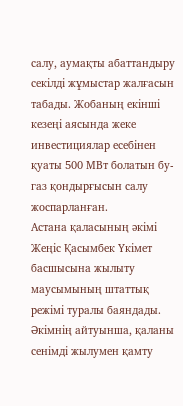салу, аумақты абаттандыру секілді жұмыстар жалғасын табады. Жобаның екінші кезеңі аясында жеке инвестициялар есебінен қуаты 500 МВт болатын бу-газ қондырғысын салу жоспарланған.
Астана қаласының әкімі Жеңіс Қасымбек Үкімет басшысына жылыту маусымының штаттық режімі туралы баяндады. Әкімнің айтуынша, қаланы сенімді жылумен қамту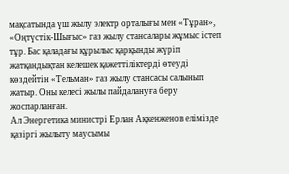мақсатында үш жылу электр орталығы мен «Тұран», «Оңтүстік-Шығыс» газ жылу стансалары жұмыс істеп тұр. Бас қаладағы құрылыс қарқынды жүріп жатқандықтан келешек қажеттіліктерді өтеуді көздейтін «Тельман» газ жылу стансасы салынып жатыр. Оны келесі жылы пайдалануға беру жоспарланған.
Ал Энергетика министрі Ерлан Ақкенженов елімізде қазіргі жылыту маусымы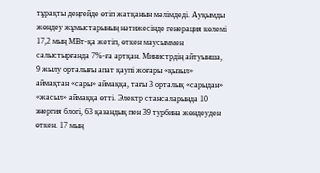тұрақты деңгейде өтіп жатқанын мәлімдеді. Ауқымды жөндеу жұмыстарының нәтижесінде генерация көлемі 17,2 мың МВт-қа жетіп, өткен маусыммен салыстырғанда 7%-ға артқан. Министрдің айтуынша, 9 жылу орталығы апат қаупі жоғары «қызыл» аймақтан «сары» аймаққа, тағы 3 орталық «сарыдан» «жасыл» аймаққа өтті. Электр стансаларында 10 энергия блогі, 63 қазандық пен 39 турбина жөндеуден өткен. 17 мың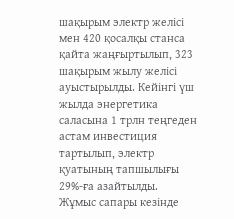шақырым электр желісі мен 420 қосалқы станса қайта жаңғыртылып, 323 шақырым жылу желісі ауыстырылды. Кейінгі үш жылда энергетика саласына 1 трлн теңгеден астам инвестиция тартылып, электр қуатының тапшылығы 29%-ға азайтылды.
Жұмыс сапары кезінде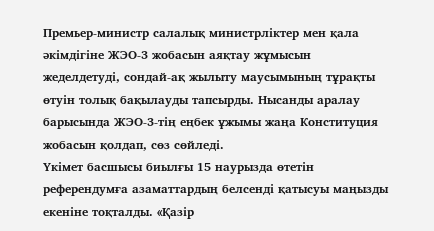Премьер-министр салалық министрліктер мен қала әкімдігіне ЖЭО-3 жобасын аяқтау жұмысын жеделдетуді, сондай-ақ жылыту маусымының тұрақты өтуін толық бақылауды тапсырды. Нысанды аралау барысында ЖЭО-3-тің еңбек ұжымы жаңа Конституция жобасын қолдап, сөз сөйледі.
Үкімет басшысы биылғы 15 наурызда өтетін референдумға азаматтардың белсенді қатысуы маңызды екеніне тоқталды. «Қазір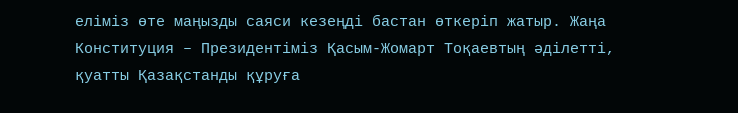еліміз өте маңызды саяси кезеңді бастан өткеріп жатыр. Жаңа Конституция – Президентіміз Қасым-Жомарт Тоқаевтың әділетті, қуатты Қазақстанды құруға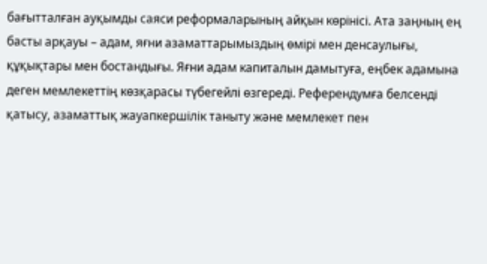бағытталған ауқымды саяси реформаларының айқын көрінісі. Ата заңның ең басты арқауы – адам, яғни азаматтарымыздың өмірі мен денсаулығы, құқықтары мен бостандығы. Яғни адам капиталын дамытуға, еңбек адамына деген мемлекеттің көзқарасы түбегейлі өзгереді. Референдумға белсенді қатысу, азаматтық жауапкершілік таныту және мемлекет пен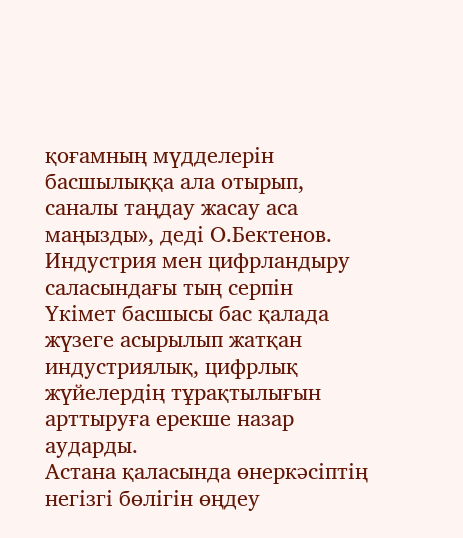қоғамның мүдделерін басшылыққа ала отырып, саналы таңдау жасау аса маңызды», деді О.Бектенов.
Индустрия мен цифрландыру саласындағы тың серпін
Үкімет басшысы бас қалада жүзеге асырылып жатқан индустриялық, цифрлық жүйелердің тұрақтылығын арттыруға ерекше назар аударды.
Астана қаласында өнеркәсіптің негізгі бөлігін өңдеу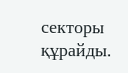секторы құрайды.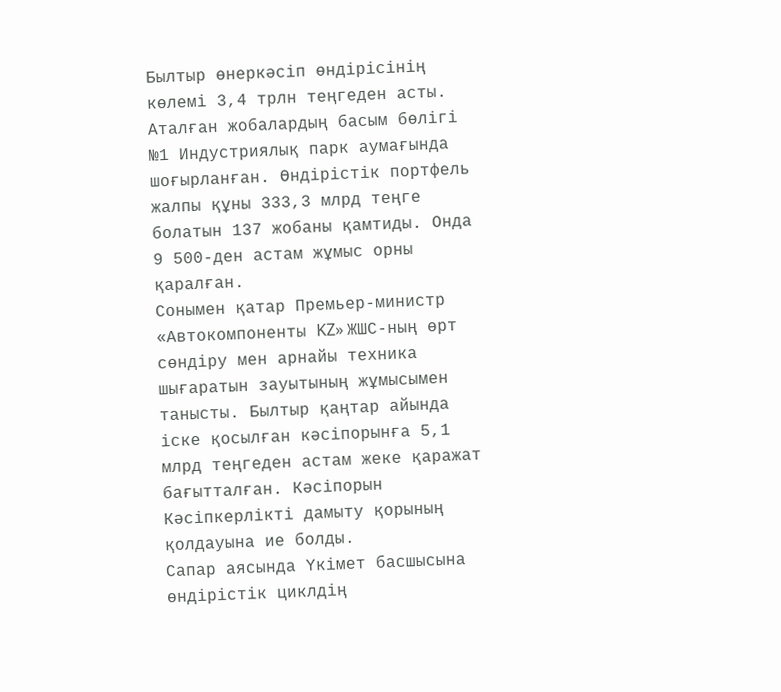Былтыр өнеркәсіп өндірісінің көлемі 3,4 трлн теңгеден асты. Аталған жобалардың басым бөлігі №1 Индустриялық парк аумағында шоғырланған. Өндірістік портфель жалпы құны 333,3 млрд теңге болатын 137 жобаны қамтиды. Онда 9 500-ден астам жұмыс орны қаралған.
Сонымен қатар Премьер-министр «Автокомпоненты KZ» ЖШС-ның өрт сөндіру мен арнайы техника шығаратын зауытының жұмысымен танысты. Былтыр қаңтар айында іске қосылған кәсіпорынға 5,1 млрд теңгеден астам жеке қаражат бағытталған. Кәсіпорын Кәсіпкерлікті дамыту қорының қолдауына ие болды.
Сапар аясында Үкімет басшысына өндірістік циклдің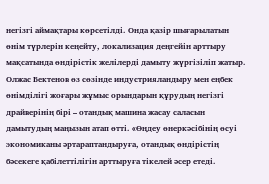негізгі аймақтары көрсетілді. Онда қазір шығарылатын өнім түрлерін кеңейту, локализация деңгейін арттыру мақсатында өндірістік желілерді дамыту жүргізіліп жатыр.
Олжас Бектенов өз сөзінде индустрияландыру мен еңбек өнімділігі жоғары жұмыс орындарын құрудың негізгі драйверінің бірі – отандық машина жасау саласын дамытудың маңызын атап өтті. «Өңдеу өнеркәсібінің өсуі экономиканы әртараптандыруға, отандық өндірістің бәсекеге қабілеттілігін арттыруға тікелей әсер етеді.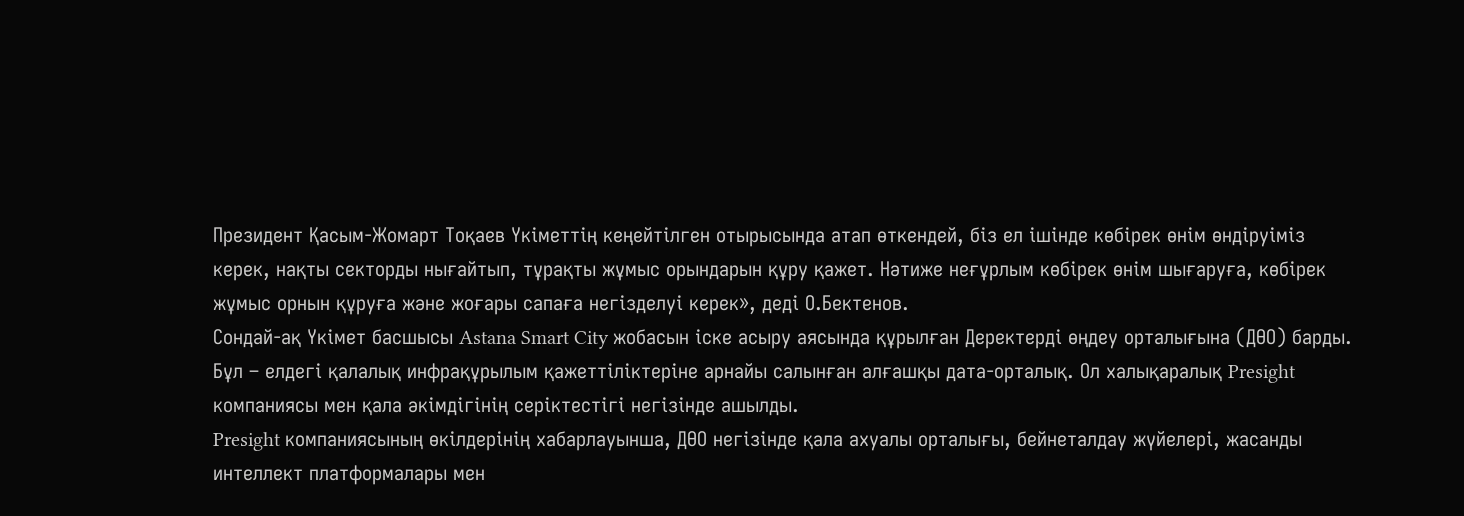Президент Қасым-Жомарт Тоқаев Үкіметтің кеңейтілген отырысында атап өткендей, біз ел ішінде көбірек өнім өндіруіміз керек, нақты секторды нығайтып, тұрақты жұмыс орындарын құру қажет. Нәтиже неғұрлым көбірек өнім шығаруға, көбірек жұмыс орнын құруға және жоғары сапаға негізделуі керек», деді О.Бектенов.
Сондай-ақ Үкімет басшысы Astana Smart City жобасын іске асыру аясында құрылған Деректерді өңдеу орталығына (ДӨО) барды. Бұл – елдегі қалалық инфрақұрылым қажеттіліктеріне арнайы салынған алғашқы дата-орталық. Ол халықаралық Presight компаниясы мен қала әкімдігінің серіктестігі негізінде ашылды.
Presight компаниясының өкілдерінің хабарлауынша, ДӨО негізінде қала ахуалы орталығы, бейнеталдау жүйелері, жасанды интеллект платформалары мен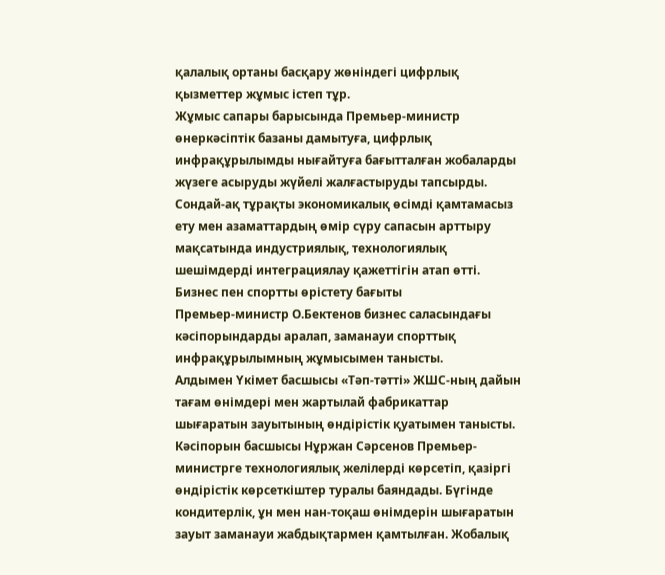қалалық ортаны басқару жөніндегі цифрлық қызметтер жұмыс істеп тұр.
Жұмыс сапары барысында Премьер-министр өнеркәсіптік базаны дамытуға, цифрлық инфрақұрылымды нығайтуға бағытталған жобаларды жүзеге асыруды жүйелі жалғастыруды тапсырды. Сондай-ақ тұрақты экономикалық өсімді қамтамасыз ету мен азаматтардың өмір сүру сапасын арттыру мақсатында индустриялық, технологиялық шешімдерді интеграциялау қажеттігін атап өтті.
Бизнес пен спортты өрістету бағыты
Премьер-министр О.Бектенов бизнес саласындағы кәсіпорындарды аралап, заманауи спорттық инфрақұрылымның жұмысымен танысты.
Алдымен Үкімет басшысы «Тәп-тәтті» ЖШС-ның дайын тағам өнімдері мен жартылай фабрикаттар шығаратын зауытының өндірістік қуатымен танысты. Кәсіпорын басшысы Нұржан Сәрсенов Премьер-министрге технологиялық желілерді көрсетіп, қазіргі өндірістік көрсеткіштер туралы баяндады. Бүгінде кондитерлік, ұн мен нан-тоқаш өнімдерін шығаратын зауыт заманауи жабдықтармен қамтылған. Жобалық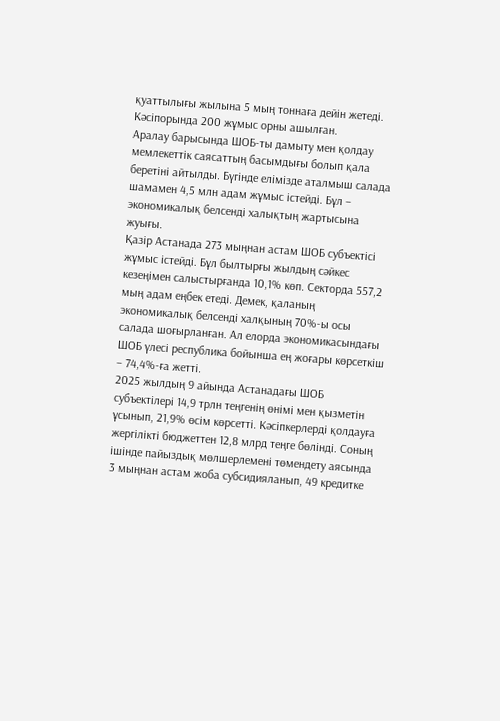қуаттылығы жылына 5 мың тоннаға дейін жетеді. Кәсіпорында 200 жұмыс орны ашылған.
Аралау барысында ШОБ-ты дамыту мен қолдау мемлекеттік саясаттың басымдығы болып қала беретіні айтылды. Бүгінде елімізде аталмыш салада шамамен 4,5 млн адам жұмыс істейді. Бұл – экономикалық белсенді халықтың жартысына жуығы.
Қазір Астанада 273 мыңнан астам ШОБ субъектісі жұмыс істейді. Бұл былтырғы жылдың сәйкес кезеңімен салыстырғанда 10,1% көп. Секторда 557,2 мың адам еңбек етеді. Демек, қаланың экономикалық белсенді халқының 70%-ы осы салада шоғырланған. Ал елорда экономикасындағы ШОБ үлесі республика бойынша ең жоғары көрсеткіш – 74,4%-ға жетті.
2025 жылдың 9 айында Астанадағы ШОБ субъектілері 14,9 трлн теңгенің өнімі мен қызметін ұсынып, 21,9% өсім көрсетті. Кәсіпкерлерді қолдауға жергілікті бюджеттен 12,8 млрд теңге бөлінді. Соның ішінде пайыздық мөлшерлемені төмендету аясында 3 мыңнан астам жоба субсидияланып, 49 кредитке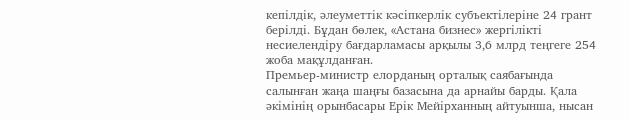кепілдік, әлеуметтік кәсіпкерлік субъектілеріне 24 грант берілді. Бұдан бөлек, «Астана бизнес» жергілікті несиелендіру бағдарламасы арқылы 3,6 млрд теңгеге 254 жоба мақұлданған.
Премьер-министр елорданың орталық саябағында салынған жаңа шаңғы базасына да арнайы барды. Қала әкімінің орынбасары Ерік Мейірханның айтуынша, нысан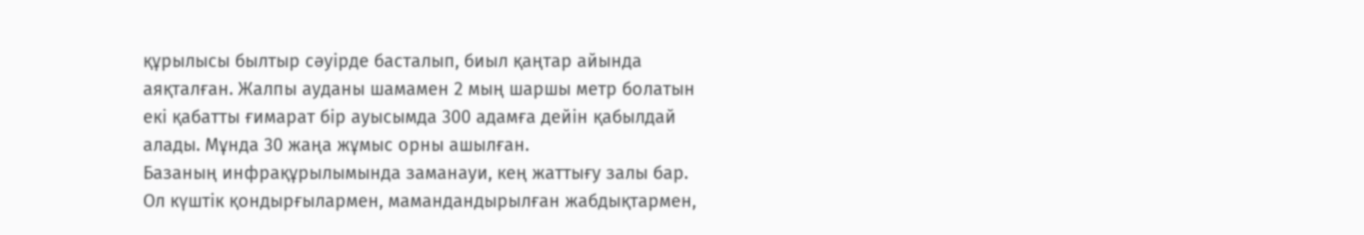құрылысы былтыр сәуірде басталып, биыл қаңтар айында аяқталған. Жалпы ауданы шамамен 2 мың шаршы метр болатын екі қабатты ғимарат бір ауысымда 300 адамға дейін қабылдай алады. Мұнда 30 жаңа жұмыс орны ашылған.
Базаның инфрақұрылымында заманауи, кең жаттығу залы бар. Ол күштік қондырғылармен, мамандандырылған жабдықтармен,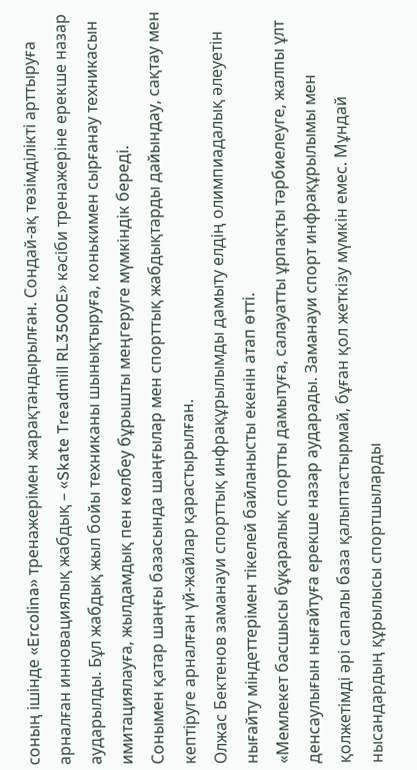соның ішінде «Ercolina» тренажерімен жарақтандырылған. Сондай-ақ төзімділікті арттыруға арналған инновациялық жабдық – «Skate Treadmill RL3500E» кәсіби тренажеріне ерекше назар аударылды. Бұл жабдық жыл бойы техниканы шынықтыруға, конькимен сырғанау техникасын имитациялауға, жылдамдық пен көлбеу бұрышты меңгеруге мүмкіндік береді.
Сонымен қатар шаңғы базасында шаңғылар мен спорттық жабдықтарды дайындау, сақтау мен кептіруге арналған үй-жайлар қарастырылған.
Олжас Бектенов заманауи спорттық инфрақұрылымды дамыту елдің олимпиадалық әлеуетін нығайту міндеттерімен тікелей байланысты екенін атап өтті.
«Мемлекет басшысы бұқаралық спортты дамытуға, салауатты ұрпақты тәрбиелеуге, жалпы ұлт денсаулығын нығайтуға ерекше назар аударады. Заманауи спорт инфрақұрылымы мен қолжетімді әрі сапалы база қалыптастырмай, бұған қол жеткізу мүмкін емес. Мұндай нысандардың құрылысы спортшыларды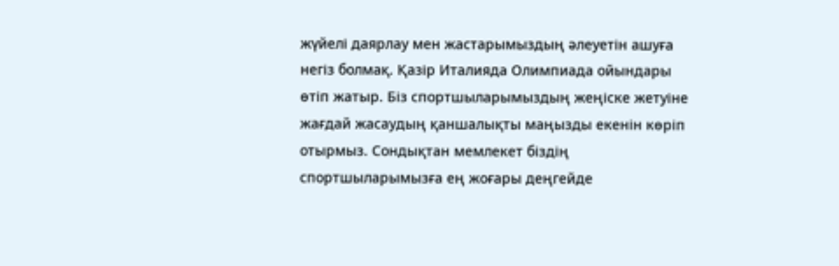жүйелі даярлау мен жастарымыздың әлеуетін ашуға негіз болмақ. Қазір Италияда Олимпиада ойындары өтіп жатыр. Біз спортшыларымыздың жеңіске жетуіне жағдай жасаудың қаншалықты маңызды екенін көріп отырмыз. Сондықтан мемлекет біздің спортшыларымызға ең жоғары деңгейде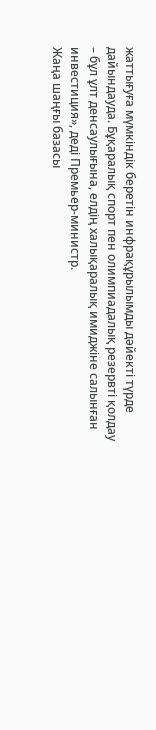жаттығуға мүмкіндік беретін инфрақұрылымды дәйекті түрде дайындауда. Бұқаралық спорт пен олимпиадалық резервті қолдау – бұл ұлт денсаулығына, елдің халықаралық имиджіне салынған инвестиция», деді Премьер-министр.
Жаңа шаңғы базасы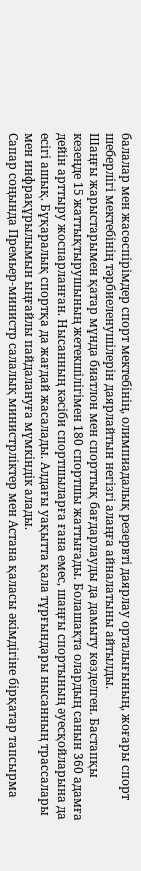балалар мен жасөспірімдер спорт мектебінің, олимпиадалық резервті даярлау орталығының, жоғары спорт шеберлігі мектебінің тәрбиеленушілерін даярлайтын негізгі алаңға айналатыны айтылды.
Шаңғы жарыстарымен қатар мұнда биатлон мен спорттық бағдарлауды да дамыту көзделген. Бастапқы кезеңде 15 жаттықтырушының жетекшілігімен 180 спортшы жаттығады. Болашақта олардың санын 360 адамға дейін арттыру жоспарланған. Нысанның кәсіби спортшыларға ғана емес, шаңғы спортының әуесқойларына да есігі ашық. Бұқаралық спортқа да жағдай жасалады. Алдағы уақытта қала тұрғындары нысанның трассалары мен инфрақұрылымын ыңғайлы пайдалануға мүмкіндік алады.
Сапар соңында Премьер-министр салалық министрліктер мен Астана қаласы әкімдігіне бірқатар тапсырма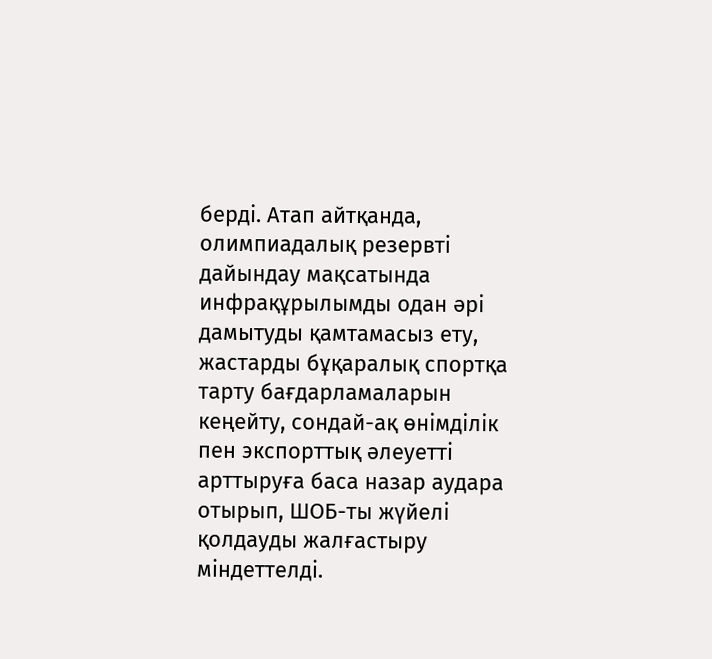берді. Атап айтқанда, олимпиадалық резервті дайындау мақсатында инфрақұрылымды одан әрі дамытуды қамтамасыз ету, жастарды бұқаралық спортқа тарту бағдарламаларын кеңейту, сондай-ақ өнімділік пен экспорттық әлеуетті арттыруға баса назар аудара отырып, ШОБ-ты жүйелі қолдауды жалғастыру міндеттелді.